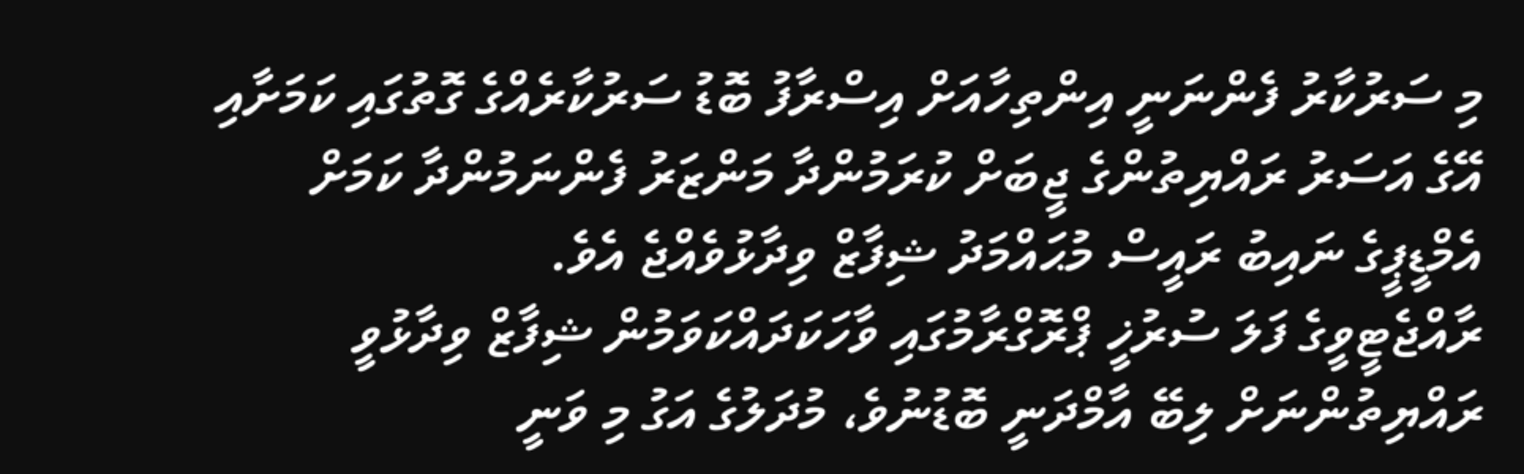މި ސަރުކާރު ފެންނަނީ އިންތިހާއަށް އިސްރާފު ބޮޑު ސަރުކާރެއްގެ ގޮތުގައި ކަމަށާއި އޭގެ އަސަރު ރައްޔިތުންގެ ޖީބަށް ކުރަމުންދާ މަންޒަރު ފެންނަމުންދާ ކަމަށް އެމްޑީޕީގެ ނައިބު ރައީސް މުޙައްމަދު ޝިފާޒް ވިދާޅުވެއްޖެ އެވެ.
ރާއްޖެޓީވީގެ ފަލަ ސުރުޚީ ޕްރޮގްރާމުގައި ވާހަކަދައްކަވަމުން ޝިފާޒް ވިދާޅުވީ ރައްޔިތުންނަށް ލިބޭ އާމްދަނީ ބޮޑުނުވެ، މުދަލުގެ އަގު މި ވަނީ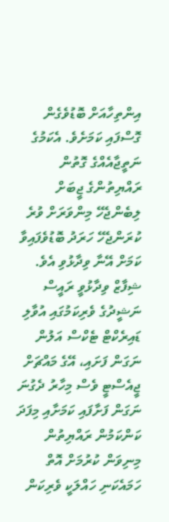އިންތިހާއަށް ބޮޑުވެގެން ގޮސްފައި ކަމަށެވެ. އެކަމުގެ ނަތީޖާއެއްގެ ގޮތުން ރައްޔިތުންގެ ޖީބަށް ލިބެންޖެހޭ މިންވަރަށް ވުރެ ކުރަންޖެހޭ ހަރަދު ބޮޑުވެފައިވާ ކަމަށް އޭނާ ވިދާޅުވި އެވެ.
ޝިފާޒް ވިދާޅުވީ ރައީސް ނަޝީދުގެ ވެރިކަމުގައި އުވާލި ޑައިރެކްޓް ޓެކްސް އަލުން ނަގަން ފަށައި، އޭގެ މައްޗަށް ޖީއެސްޓީ ވެސް މިހާރު ދެގުނަ ނަގަން ފަށާފައި ކަމަށާއި މިފަދަ ކަންކަމުން ރައްޔިތުން މިނިވަން ކުރުމަށް އޮތް ހަމައެކަނި ހައްލަކީ ވެރިކަން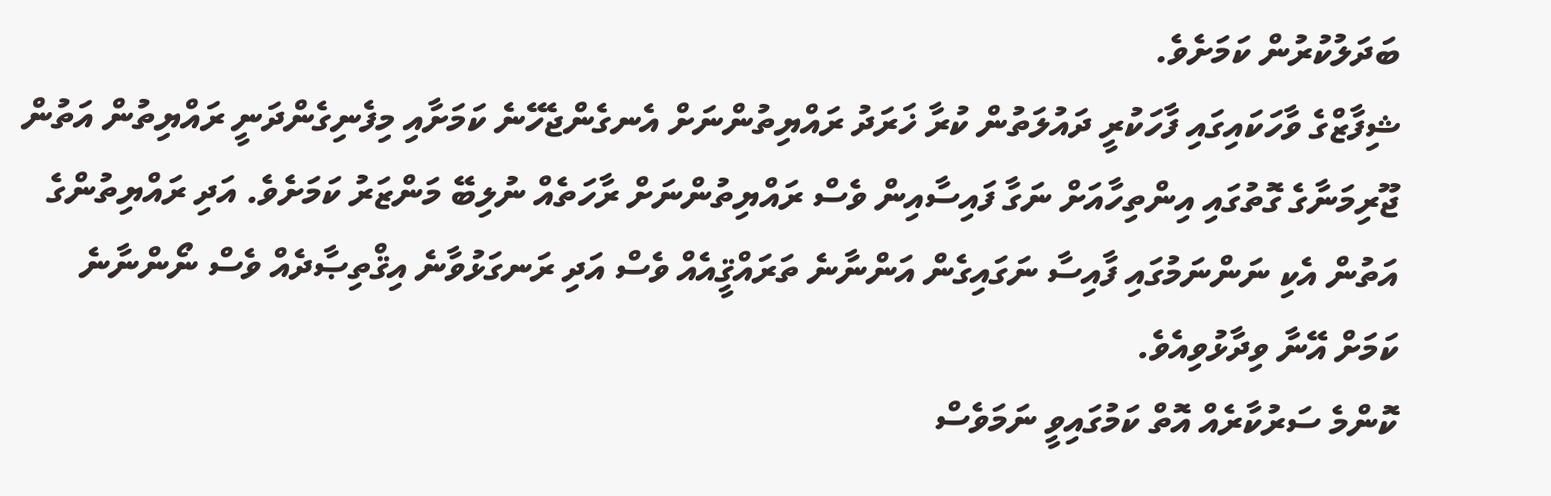ބަދަލުކުރުން ކަމަށެވެ.
ޝިފާޒްގެ ވާހަކައިގައި ފާހަކުރީ ދައުލަތުން ކުރާ ޚަރަދު ރައްޔިތުންނަށް އެނގެންޖެހޭނެ ކަމަށާއި މިފެނިގެންދަނީ ރައްޔިތުން އަތުން ޖޫރިމަނާގެ ގޮތުގައި އިންތިހާއަށް ނަގާ ފައިސާއިން ވެސް ރައްޔިތުންނަށް ރާހަތެއް ނުލިބޭ މަންޒަރު ކަމަށެވެ. އަދި ރައްޔިތުންގެ އަތުން އެކި ނަންނަމުގައި ފާއިސާ ނަގައިގެން އަންނާނެ ތަރައްޤީއެއް ވެސް އަދި ރަނގަޅުވާނެ އިޤްތިޞާދެއް ވެސް ނޯންނާނެ ކަމަށް އޭނާ ވިދާޅުވިއެވެ.
ކޮންމެ ސަރުކާރެއް އޮތް ކަމުގައިވީ ނަމަވެސް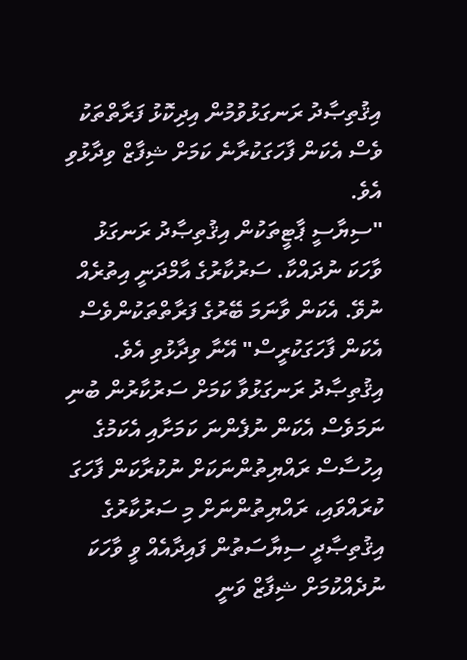އިޤުތިޞާދު ރަނގަޅުވުމުން އިދިކޮޅު ފަރާތްތަކު ވެސް އެކަން ފާހަގަކުރާނެ ކަމަށް ޝިފާޒް ވިދާޅުވި އެވެ.
"ސިޔާސީ ޕާޓީތަކުން އިޤުތިޞާދު ރަނގަޅު ވާހަކަ ނުދައްކާ. ސަރުކާރުގެ އާމްދަނީ އިތުރެއް ނުވޭ. އެކަން ވާނަމަ ބޭރުގެ ފަރާތްތަކުންވެސް އެކަން ފާހަގަކުރީސް" އޭނާ ވިދާޅުވި އެވެ.
އިޤުތިޞާދު ރަނގަޅުވާ ކަމަށް ސަރުކާރުން ބުނި ނަމަވެސް އެކަން ނުފެންނަ ކަމަށާއި އެކަމުގެ އިހުސާސް ރައްޔިތުންނަކަށް ނުކުރާކަން ފާހަގަ ކުރައްވައި، ރައްޔިތުންނަށް މި ސަރުކާރުގެ އިޤުތިޞާދީ ސިޔާސަތުން ފައިދާއެއް ވީ ވާހަކަ ނުދެއްކުމަށް ޝިފާޒް ވަނީ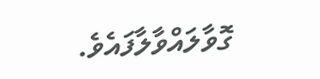ގޮވާލައްވާލާފައެވެ.